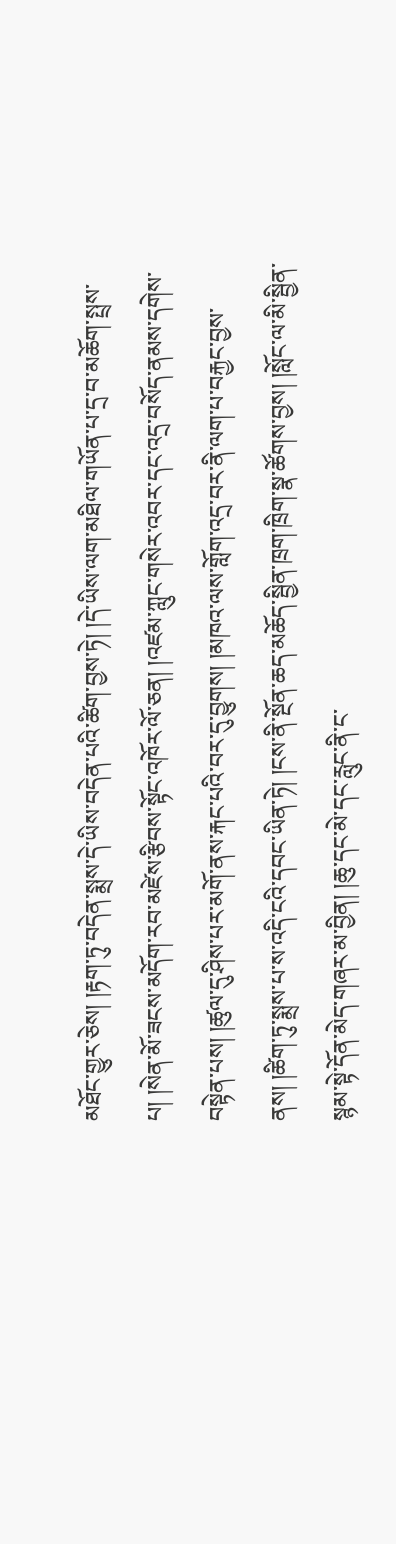མཐོང་གྱུར་ཅེས། །རྟག་ཏུ་བདེན་སྨྲས་དེ་ཡིས་བདེན་པའི་ཚིག་བྱས་ཏེ། །དེ་ཡིས་ལག་མཐིལ་གཡོན་པ་དྲ་བ་མཆོག་སྤྲས་པ། །སེན་མོ་ཟངས་མདོག་རབ་མཛེས་རྩིབས་སྟོང་འཁོར་ལོ་ཅན། །འཛམ་ཀླུང་གསེར་འབར་དང་འདྲ་བསོད་ནམས་དགེས་བསྟེན་པས། །ཚུལ་དུ་ཤིས་པར་མགོ་ནས་རྐང་པའི་བར་དུ་བྱུགས། །མཁའ་ལས་གློག་འདྲ་བར་ནི་ལག་པ་བརྐྱང་བྱས་ནས། །ཚིག་ཏུ་སྨྲས་པ་ས་འདི་ངའི་དབང་ཡིན་ཏེ། །ངས་ནི་སྔོན་ཆད་མཆོད་སྦྱིན་ཁྲག་ཁྲིག་སྣ་ཚོགས་བྱས། །སློང་ལ་མི་སྦྱིན་སྙམ་སྟེ་དོན་མེད་གཞར་མ་བྱིན། །ཆུ་དང་མེ་དང་རླུང་ནི་ང་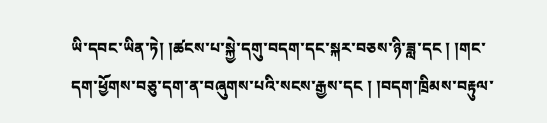ཡི་དབང་ཡིན་ཏེ། །ཚངས་པ་སྐྱེ་དགུ་བདག་དང་སྐར་བཅས་ཉི་ཟླ་དང ། །གང་དག་ཕྱོགས་བཅུ་དག་ན་བཞུགས་པའི་སངས་རྒྱས་དང ། །བདག་ཁྲིམས་བརྟུལ་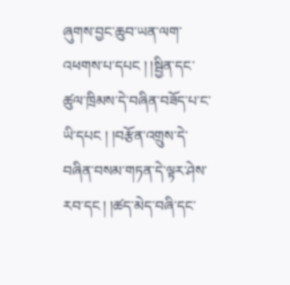ཞུགས་བྱང་ཆུབ་ཡན་ལག་འཕགས་པ་དཔང ། །སྦྱིན་དང་ཚུལ་ཁྲིམས་དེ་བཞིན་བཟོད་པ་ང་ཡི་དཔང ། །བརྩོན་འགྲུས་དེ་བཞིན་བསམ་གཏན་དེ་ལྟར་ཤེས་རབ་དང ། །ཚད་མེད་བཞི་དང་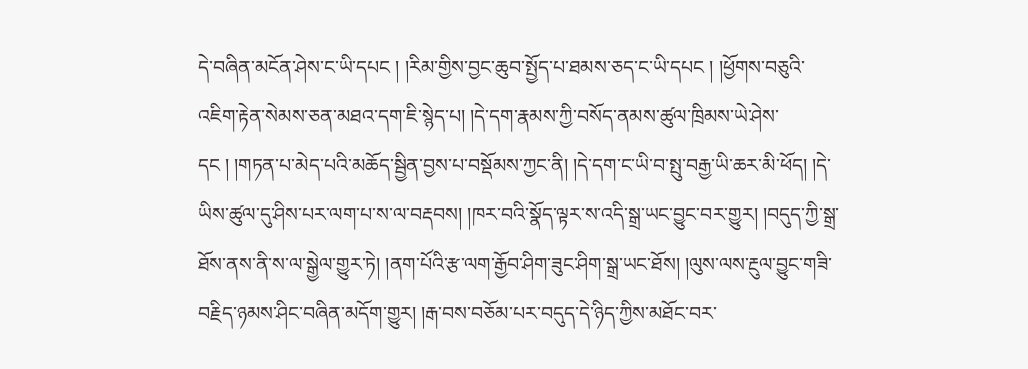དེ་བཞིན་མངོན་ཤེས་ང་ཡི་དཔང ། །རིམ་གྱིས་བྱང་ཆུབ་སྤྱོད་པ་ཐམས་ཅད་ང་ཡི་དཔང ། །ཕྱོགས་བཅུའི་འཇིག་རྟེན་སེམས་ཅན་མཐའ་དག་ཇི་སྙེད་པ། །དེ་དག་རྣམས་ཀྱི་བསོད་ནམས་ཚུལ་ཁྲིམས་ཡེ་ཤེས་དང ། །གཏན་པ་མེད་པའི་མཆོད་སྦྱིན་བྱས་པ་བསྡོམས་ཀྱང་ནི། །དེ་དག་ང་ཡི་བ་སྤུ་བརྒྱ་ཡི་ཆར་མི་ཕོད། །དེ་ཡིས་ཚུལ་དུ་ཤིས་པར་ལག་པ་ས་ལ་བརྡབས། །ཁར་བའི་སྣོད་ལྟར་ས་འདི་སྒྲ་ཡང་བྱུང་བར་གྱུར། །བདུད་ཀྱི་སྒྲ་ཐོས་ནས་ནི་ས་ལ་སྒྱེལ་གྱུར་ཏེ། །ནག་པོའི་རྩ་ལག་རྒྱོབ་ཤིག་ཟུང་ཤིག་སྒྲ་ཡང་ཐོས། །ལུས་ལས་རྔུལ་བྱུང་གཟི་བརྗིད་ཉམས་ཤིང་བཞིན་མདོག་གྱུར། །རྒ་བས་བཅོམ་པར་བདུད་དེ་ཉིད་ཀྱིས་མཐོང་བར་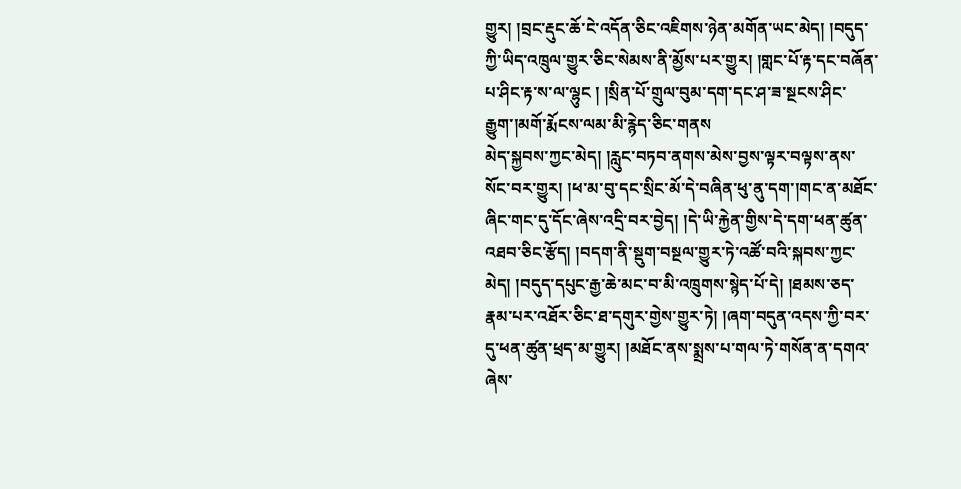གྱུར། །བྲང་རྡུང་ཆོ་ངེ་འདོན་ཅིང་འཇིགས་ཉེན་མགོན་ཡང་མེད། །བདུད་ཀྱི་ཡིད་འཁྲུལ་གྱུར་ཅིང་སེམས་ནི་མྱོས་པར་གྱུར། །གླང་པོ་རྟ་དང་བཞོན་པ་ཤིང་རྟ་ས་ལ་ལྷུང ། །སྲིན་པོ་གྲུལ་བུམ་དག་དང་ཤ་ཟ་སྔངས་ཤིང་རྒྱུག་།མགོ་རྨོངས་ལམ་མི་རྙེད་ཅིང་གནས
མེད་སྐྱབས་ཀྱང་མེད། །རླུང་བཏབ་ནགས་མེས་བྱས་ལྟར་བལྟས་ནས་སོང་བར་གྱུར། །ཕ་མ་བུ་དང་སྲིང་མོ་དེ་བཞིན་ཕུ་ནུ་དག་།གང་ན་མཐོང་ཞིང་གང་དུ་དོང་ཞེས་འདྲི་བར་བྱེད། །དེ་ཡི་རྐྱེན་གྱིས་དེ་དག་ཕན་ཚུན་འཐབ་ཅིང་རྩོད། །བདག་ནི་སྡུག་བསྔལ་གྱུར་ཏེ་འཚོ་བའི་སྐབས་ཀྱང་མེད། །བདུད་དཔུང་རྒྱ་ཆེ་མང་བ་མི་འཁྲུགས་སྙེད་པོ་དེ། །ཐམས་ཅད་རྣམ་པར་འཐོར་ཅིང་ཐ་དགུར་གྱེས་གྱུར་ཏེ། །ཞག་བདུན་འདས་ཀྱི་བར་དུ་ཕན་ཚུན་ཕྲད་མ་གྱུར། །མཐོང་ནས་སྨྲས་པ་གལ་ཏེ་གསོན་ན་དགའ་ཞེས་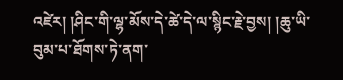འཛེར། །ཤིང་གི་ལྷ་མོས་དེ་ཚེ་དེ་ལ་སྙིང་རྗེ་བྱས། །ཆུ་ཡི་བུམ་པ་ཐོགས་ཏེ་ནག་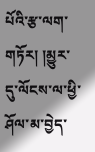པོའི་རྩ་ལག་གཏོར། །མྱུར་དུ་ལོངས་ལ་ཕྱི་ཤོལ་མ་བྱེད་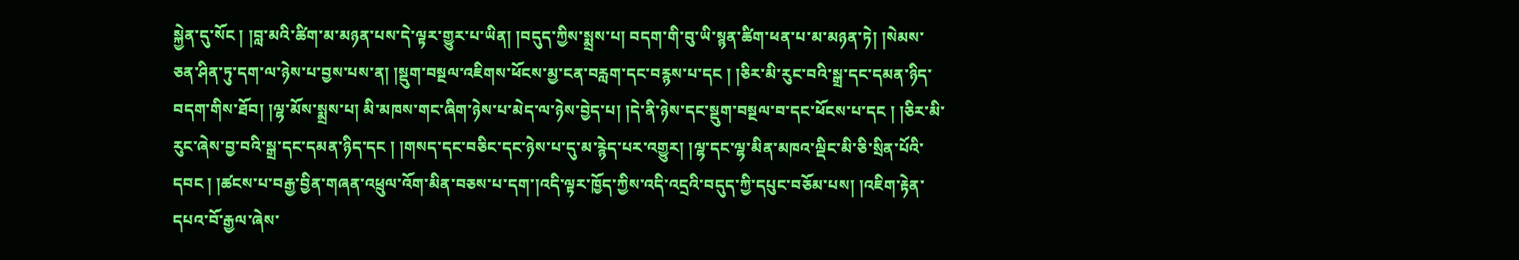སྐྱེན་དུ་སོང ། །བླ་མའི་ཚིག་མ་མཉན་པས་དེ་ལྟར་གྱུར་པ་ཡིན། །བདུད་ཀྱིས་སྨྲས་པ། བདག་གི་བུ་ཡི་སྙན་ཚིག་ཕན་པ་མ་མཉན་ཏེ། །སེམས་ཅན་ཤིན་ཏུ་དག་ལ་ཉེས་པ་བྱས་པས་ན། །སྡུག་བསྔལ་འཇིགས་ཕོངས་མྱ་ངན་བརླག་དང་བརྙས་པ་དང ། །ཅིར་མི་རུང་བའི་སྒྲ་དང་དམན་ཉིད་བདག་གིས་ཐོབ། །ལྷ་མོས་སྨྲས་པ། མི་མཁས་གང་ཞིག་ཉེས་པ་མེད་ལ་ཉེས་བྱེད་པ། །དེ་ནི་ཉེས་དང་སྡུག་བསྔལ་བ་དང་ཕོངས་པ་དང ། །ཅིར་མི་རུང་ཞེས་བྱ་བའི་སྒྲ་དང་དམན་ཉིད་དང ། །གསད་དང་བཅིང་དང་ཉེས་པ་དུ་མ་རྙེད་པར་འགྱུར། །ལྷ་དང་ལྷ་མིན་མཁའ་ལྡིང་མི་ཅི་སྲིན་པོའི་དབང ། །ཚངས་པ་བརྒྱ་བྱིན་གཞན་འཕྲུལ་འོག་མིན་བཅས་པ་དག་།འདི་ལྟར་ཁྱོད་ཀྱིས་འདི་འདྲའི་བདུད་ཀྱི་དཔུང་བཅོམ་པས། །འཇིག་རྟེན་དཔའ་བོ་རྒྱལ་ཞེས་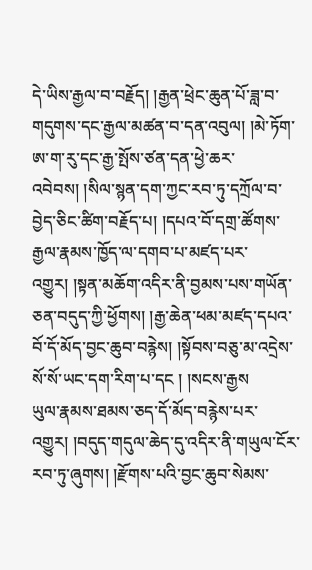དེ་ཡིས་རྒྱལ་བ་བརྗོད། །རྒྱན་ཕྲེང་ཆུན་པོ་ཟླ་བ་གདུགས་དང་རྒྱལ་མཚན་བ་དན་འབུལ། །མེ་ཏོག་ཨ་ག་རུ་དང་རྒྱ་སྤོས་ཙན་དན་ཕྱེ་ཆར་འབེབས། །སིལ་སྙན་དག་ཀྱང་རབ་ཏུ་དཀྲོལ་བ་བྱེད་ཅིང་ཚིག་བརྗོད་པ། །དཔའ་བོ་དགྲ་ཚོགས་རྒྱལ་རྣམས་ཁྱོད་ལ་དགབ་པ་མཛད་པར་འགྱུར། །སྟན་མཆོག་འདིར་ནི་བྱམས་པས་གཡོན་ཅན་བདུད་ཀྱི་ཕྱོགས། །རྒྱ་ཆེན་ཕམ་མཛད་དཔའ་བོ་དོ་མོད་བྱང་ཆུབ་བརྙེས། །སྟོབས་བཅུ་མ་འདྲེས་སོ་སོ་ཡང་དག་རིག་པ་དང ། །སངས་རྒྱས
ཡུལ་རྣམས་ཐམས་ཅད་དོ་མོད་བརྙེས་པར་འགྱུར། །བདུད་གདུལ་ཆེད་དུ་འདིར་ནི་གཡུལ་ངོར་རབ་ཏུ་ཞུགས། །རྫོགས་པའི་བྱང་ཆུབ་སེམས་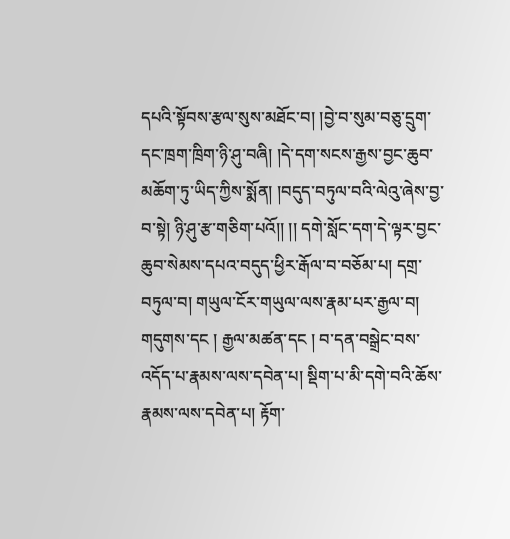དཔའི་སྟོབས་རྩལ་སུས་མཐོང་བ། །བྱེ་བ་སུམ་བཅུ་དྲུག་དང་ཁྲག་ཁྲིག་ཉི་ཤུ་བཞི། །དེ་དག་སངས་རྒྱས་བྱང་ཆུབ་མཆོག་ཏུ་ཡིད་ཀྱིས་སྨོན། །བདུད་བཏུལ་བའི་ལེའུ་ཞེས་བྱ་བ་སྟེ། ཉི་ཤུ་རྩ་གཅིག་པའོ།། །། དགེ་སློང་དག་དེ་ལྟར་བྱང་ཆུབ་སེམས་དཔའ་བདུད་ཕྱིར་རྒོལ་བ་བཅོམ་པ། དགྲ་བཏུལ་བ། གཡུལ་ངོར་གཡུལ་ལས་རྣམ་པར་རྒྱལ་བ། གདུགས་དང ། རྒྱལ་མཚན་དང ། བ་དན་བསྒྲེང་བས་འདོད་པ་རྣམས་ལས་དབེན་པ། སྡིག་པ་མི་དགེ་བའི་ཆོས་རྣམས་ལས་དབེན་པ། རྟོག་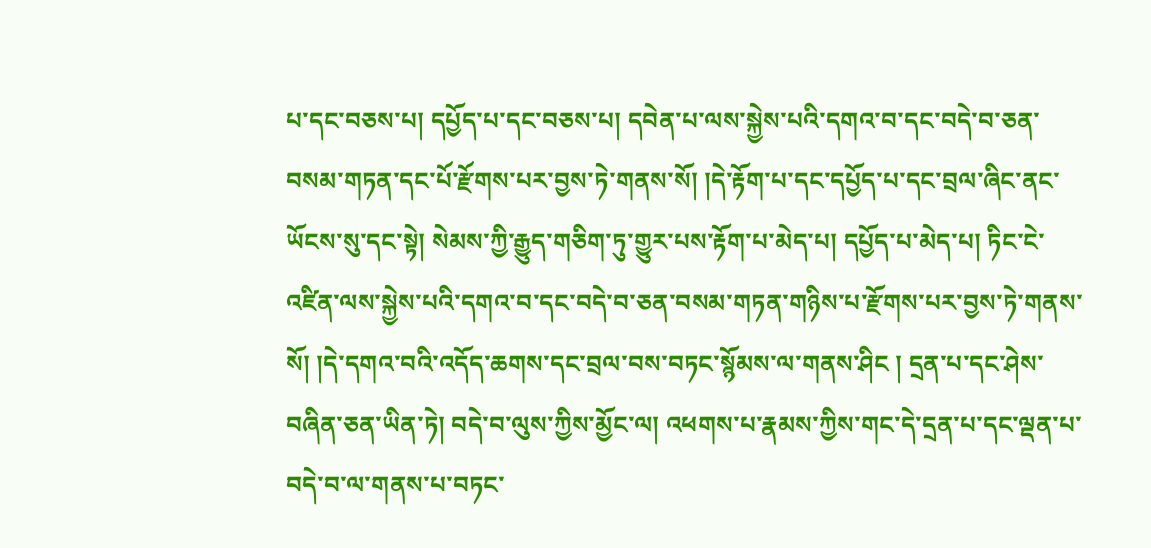པ་དང་བཅས་པ། དཔྱོད་པ་དང་བཅས་པ། དབེན་པ་ལས་སྐྱེས་པའི་དགའ་བ་དང་བདེ་བ་ཅན་བསམ་གཏན་དང་པོ་རྫོགས་པར་བྱས་ཏེ་གནས་སོ། །དེ་རྟོག་པ་དང་དཔྱོད་པ་དང་བྲལ་ཞིང་ནང་ཡོངས་སུ་དང་སྟེ། སེམས་ཀྱི་རྒྱུད་གཅིག་ཏུ་གྱུར་པས་རྟོག་པ་མེད་པ། དཔྱོད་པ་མེད་པ། ཏིང་ངེ་འཛིན་ལས་སྐྱེས་པའི་དགའ་བ་དང་བདེ་བ་ཅན་བསམ་གཏན་གཉིས་པ་རྫོགས་པར་བྱས་ཏེ་གནས་སོ། །དེ་དགའ་བའི་འདོད་ཆགས་དང་བྲལ་བས་བཏང་སྙོམས་ལ་གནས་ཤིང ། དྲན་པ་དང་ཤེས་བཞིན་ཅན་ཡིན་ཏེ། བདེ་བ་ལུས་ཀྱིས་མྱོང་ལ། འཕགས་པ་རྣམས་ཀྱིས་གང་དེ་དྲན་པ་དང་ལྡན་པ་བདེ་བ་ལ་གནས་པ་བཏང་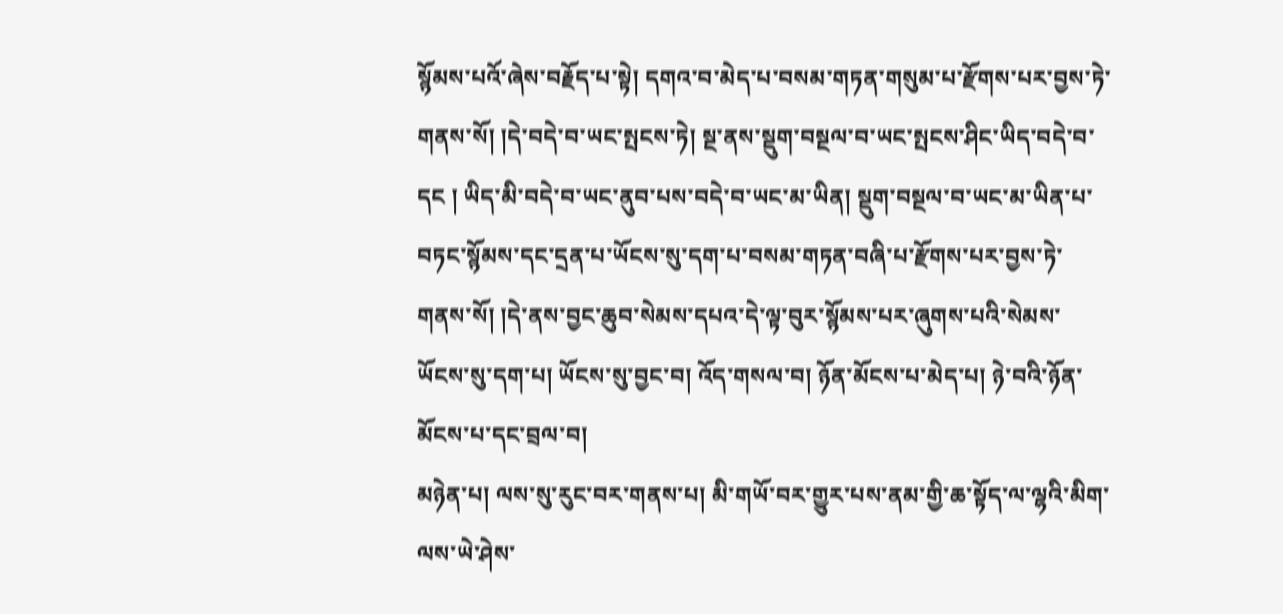སྙོམས་པའོ་ཞེས་བརྗོད་པ་སྟེ། དགའ་བ་མེད་པ་བསམ་གཏན་གསུམ་པ་རྫོགས་པར་བྱས་ཏེ་གནས་སོ། །དེ་བདེ་བ་ཡང་སྤངས་ཏེ། སྔ་ནས་སྡུག་བསྔལ་བ་ཡང་སྤངས་ཤིང་ཡིད་བདེ་བ་དང ། ཡིད་མི་བདེ་བ་ཡང་ནུབ་པས་བདེ་བ་ཡང་མ་ཡིན། སྡུག་བསྔལ་བ་ཡང་མ་ཡིན་པ་བཏང་སྙོམས་དང་དྲན་པ་ཡོངས་སུ་དག་པ་བསམ་གཏན་བཞི་པ་རྫོགས་པར་བྱས་ཏེ་གནས་སོ། །དེ་ནས་བྱང་ཆུབ་སེམས་དཔའ་དེ་ལྟ་བུར་སྙོམས་པར་ཞུགས་པའི་སེམས་ཡོངས་སུ་དག་པ། ཡོངས་སུ་བྱང་བ། འོད་གསལ་བ། ཉོན་མོངས་པ་མེད་པ། ཉེ་བའི་ཉོན་མོངས་པ་དང་བྲལ་བ།
མཉེན་པ། ལས་སུ་རུང་བར་གནས་པ། མི་གཡོ་བར་གྱུར་པས་ནམ་གྱི་ཆ་སྟོད་ལ་ལྷའི་མིག་ལས་ཡེ་ཤེས་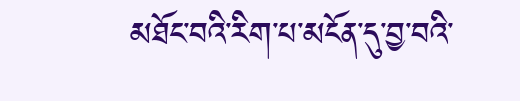མཐོང་བའི་རིག་པ་མངོན་དུ་བྱ་བའི་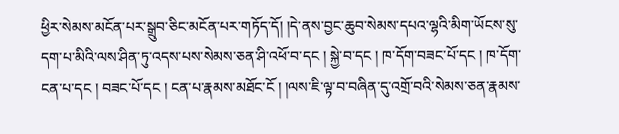ཕྱིར་སེམས་མངོན་པར་སྒྲུབ་ཅིང་མངོན་པར་གཏོད་དོ། །དེ་ནས་བྱང་ཆུབ་སེམས་དཔའ་ལྷའི་མིག་ཡོངས་སུ་དག་པ་མིའི་ལས་ཤིན་ཏུ་འདས་པས་སེམས་ཅན་ཤི་འཕོ་བ་དང ། སྐྱེ་བ་དང ། ཁ་དོག་བཟང་པོ་དང ། ཁ་དོག་ངན་པ་དང ། བཟང་པོ་དང ། ངན་པ་རྣམས་མཐོང་ངོ ། །ལས་ཇི་ལྟ་བ་བཞིན་དུ་འགྲོ་བའི་སེམས་ཅན་རྣམས་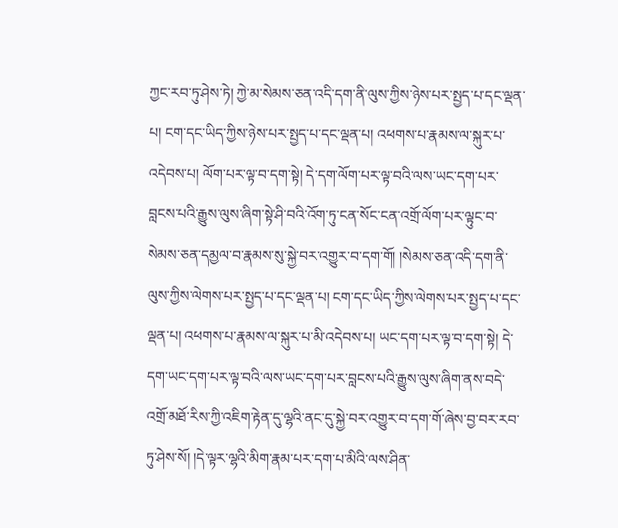ཀྱང་རབ་ཏུ་ཤེས་ཏེ། ཀྱེ་མ་སེམས་ཅན་འདི་དག་ནི་ལུས་ཀྱིས་ཉེས་པར་སྤྱད་པ་དང་ལྡན་པ། ངག་དང་ཡིད་ཀྱིས་ཉེས་པར་སྤྱད་པ་དང་ལྡན་པ། འཕགས་པ་རྣམས་ལ་སྐུར་པ་འདེབས་པ། ལོག་པར་ལྟ་བ་དག་སྟེ། དེ་དག་ལོག་པར་ལྟ་བའི་ལས་ཡང་དག་པར་བླངས་པའི་རྒྱུས་ལུས་ཞིག་སྟེ་ཤི་བའི་འོག་ཏུ་ངན་སོང་ངན་འགྲོ་ལོག་པར་ལྟུང་བ་སེམས་ཅན་དམྱལ་བ་རྣམས་སུ་སྐྱེ་བར་འགྱུར་བ་དག་གོ། །སེམས་ཅན་འདི་དག་ནི་ལུས་ཀྱིས་ལེགས་པར་སྤྱད་པ་དང་ལྡན་པ། ངག་དང་ཡིད་ཀྱིས་ལེགས་པར་སྤྱད་པ་དང་ལྡན་པ། འཕགས་པ་རྣམས་ལ་སྐུར་པ་མི་འདེབས་པ། ཡང་དག་པར་ལྟ་བ་དག་སྟེ། དེ་དག་ཡང་དག་པར་ལྟ་བའི་ལས་ཡང་དག་པར་བླངས་པའི་རྒྱུས་ལུས་ཞིག་ནས་བདེ་འགྲོ་མཐོ་རིས་ཀྱི་འཇིག་རྟེན་དུ་ལྷའི་ནང་དུ་སྐྱེ་བར་འགྱུར་བ་དག་གོ་ཞེས་བྱ་བར་རབ་ཏུ་ཤེས་སོ། །དེ་ལྟར་ལྷའི་མིག་རྣམ་པར་དག་པ་མིའི་ལས་ཤིན་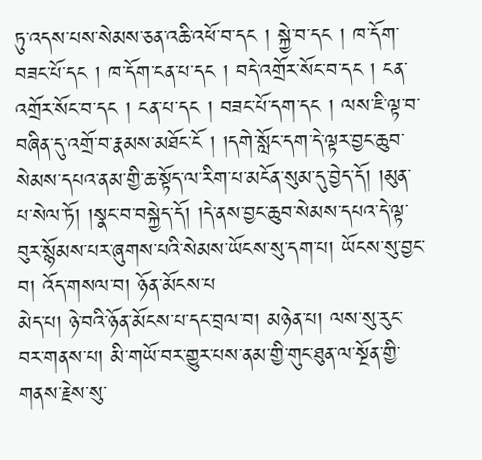ཏུ་འདས་པས་སེམས་ཅན་འཆི་འཕོ་བ་དང ། སྐྱེ་བ་དང ། ཁ་དོག་བཟང་པོ་དང ། ཁ་དོག་ངན་པ་དང ། བདེ་འགྲོར་སོང་བ་དང ། ངན་འགྲོར་སོང་བ་དང ། ངན་པ་དང ། བཟང་པོ་དག་དང ། ལས་ཇི་ལྟ་བ་བཞིན་དུ་འགྲོ་བ་རྣམས་མཐོང་ངོ ། །དགེ་སློང་དག་དེ་ལྟར་བྱང་ཆུབ་སེམས་དཔའ་ནམ་གྱི་ཆ་སྟོད་ལ་རིག་པ་མངོན་སུམ་དུ་བྱེད་དོ། །མུན་པ་སེལ་ཏོ། །སྣང་བ་བསྐྱེད་དོ། །དེ་ནས་བྱང་ཆུབ་སེམས་དཔའ་དེ་ལྟ་བུར་སྙོམས་པར་ཞུགས་པའི་སེམས་ཡོངས་སུ་དག་པ། ཡོངས་སུ་བྱང་བ། འོད་གསལ་བ། ཉོན་མོངས་པ
མེད་པ། ཉེ་བའི་ཉོན་མོངས་པ་དང་བྲལ་བ། མཉེན་པ། ལས་སུ་རུང་བར་གནས་པ། མི་གཡོ་བར་གྱུར་པས་ནམ་གྱི་གུང་ཐུན་ལ་སྔོན་གྱི་གནས་རྗེས་སུ་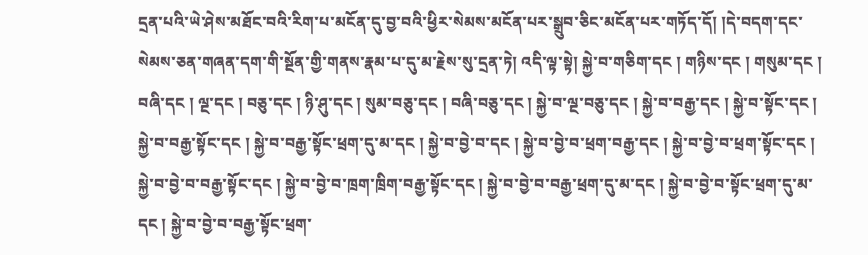དྲན་པའི་ཡེ་ཤེས་མཐོང་བའི་རིག་པ་མངོན་དུ་བྱ་བའི་ཕྱིར་སེམས་མངོན་པར་སྒྲུབ་ཅིང་མངོན་པར་གཏོད་དོ། །དེ་བདག་དང་སེམས་ཅན་གཞན་དག་གི་སྔོན་གྱི་གནས་རྣམ་པ་དུ་མ་རྗེས་སུ་དྲན་ཏེ། འདི་ལྟ་སྟེ། སྐྱེ་བ་གཅིག་དང ། གཉིས་དང ། གསུམ་དང ། བཞི་དང ། ལྔ་དང ། བཅུ་དང ། ཉི་ཤུ་དང ། སུམ་བཅུ་དང ། བཞི་བཅུ་དང ། སྐྱེ་བ་ལྔ་བཅུ་དང ། སྐྱེ་བ་བརྒྱ་དང ། སྐྱེ་བ་སྟོང་དང ། སྐྱེ་བ་བརྒྱ་སྟོང་དང ། སྐྱེ་བ་བརྒྱ་སྟོང་ཕྲག་དུ་མ་དང ། སྐྱེ་བ་བྱེ་བ་དང ། སྐྱེ་བ་བྱེ་བ་ཕྲག་བརྒྱ་དང ། སྐྱེ་བ་བྱེ་བ་ཕྲག་སྟོང་དང ། སྐྱེ་བ་བྱེ་བ་བརྒྱ་སྟོང་དང ། སྐྱེ་བ་བྱེ་བ་ཁྲག་ཁྲིག་བརྒྱ་སྟོང་དང ། སྐྱེ་བ་བྱེ་བ་བརྒྱ་ཕྲག་དུ་མ་དང ། སྐྱེ་བ་བྱེ་བ་སྟོང་ཕྲག་དུ་མ་དང ། སྐྱེ་བ་བྱེ་བ་བརྒྱ་སྟོང་ཕྲག་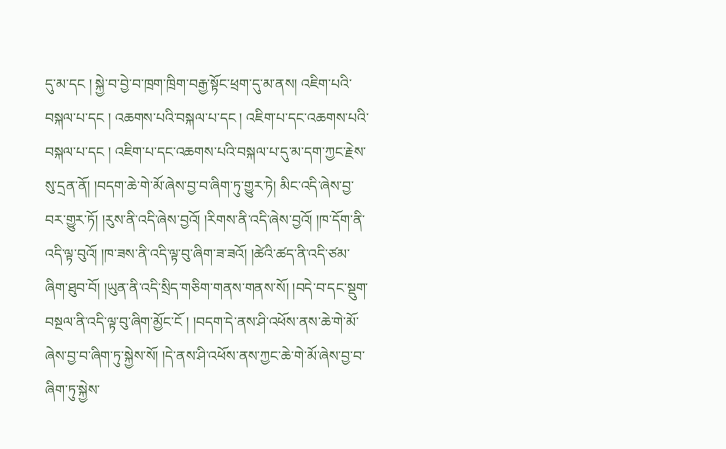དུ་མ་དང ། སྐྱེ་བ་བྱེ་བ་ཁྲག་ཁྲིག་བརྒྱ་སྟོང་ཕྲག་དུ་མ་ནས། འཇིག་པའི་བསྐལ་པ་དང ། འཆགས་པའི་བསྐལ་པ་དང ། འཇིག་པ་དང་འཆགས་པའི་བསྐལ་པ་དང ། འཇིག་པ་དང་འཆགས་པའི་བསྐལ་པ་དུ་མ་དག་ཀྱང་རྗེས་སུ་དྲན་ནོ། །བདག་ཆེ་གེ་མོ་ཞེས་བྱ་བ་ཞིག་ཏུ་གྱུར་ཏེ། མིང་འདི་ཞེས་བྱ་བར་གྱུར་ཏོ། །རུས་ནི་འདི་ཞེས་བྱའོ། །རིགས་ནི་འདི་ཞེས་བྱའོ། །ཁ་དོག་ནི་འདི་ལྟ་བུའོ། །ཁ་ཟས་ནི་འདི་ལྟ་བུ་ཞིག་ཟ་ཟའོ། །ཚེའི་ཚད་ནི་འདི་ཙམ་ཞིག་ཐུབ་བོ། །ཡུན་ནི་འདི་སྲིད་གཅིག་གནས་གནས་སོ། །བདེ་བ་དང་སྡུག་བསྔལ་ནི་འདི་ལྟ་བུ་ཞིག་མྱོང་ངོ ། །བདག་དེ་ནས་ཤི་འཕོས་ནས་ཆེ་གེ་མོ་ཞེས་བྱ་བ་ཞིག་ཏུ་སྐྱེས་སོ། །དེ་ནས་ཤི་འཕོས་ནས་ཀྱང་ཆེ་གེ་མོ་ཞེས་བྱ་བ་ཞིག་ཏུ་སྐྱེས་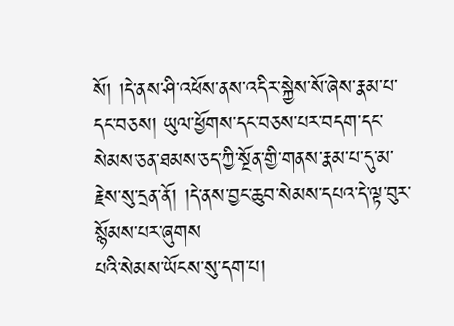སོ། །དེ་ནས་ཤི་འཕོས་ནས་འདིར་སྐྱེས་སོ་ཞེས་རྣམ་པ་དང་བཅས། ཡུལ་ཕྱོགས་དང་བཅས་པར་བདག་དང་སེམས་ཅན་ཐམས་ཅད་ཀྱི་སྔོན་གྱི་གནས་རྣམ་པ་དུ་མ་རྗེས་སུ་དྲན་ནོ། །དེ་ནས་བྱང་ཆུབ་སེམས་དཔའ་དེ་ལྟ་བུར་སྙོམས་པར་ཞུགས
པའི་སེམས་ཡོངས་སུ་དག་པ།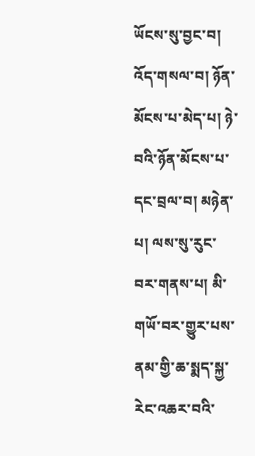ཡོངས་སུ་བྱང་བ། འོད་གསལ་བ། ཉོན་མོངས་པ་མེད་པ། ཉེ་བའི་ཉོན་མོངས་པ་དང་བྲལ་བ། མཉེན་པ། ལས་སུ་རུང་བར་གནས་པ། མི་གཡོ་བར་གྱུར་པས་ནམ་གྱི་ཆ་སྨད་སྐྱ་རེང་འཆར་བའི་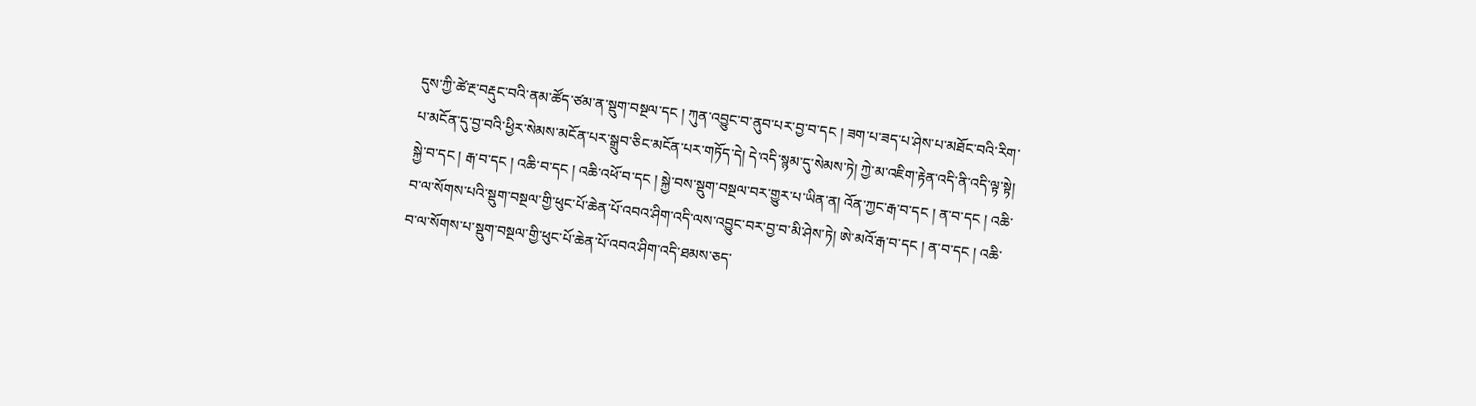དུས་ཀྱི་ཚེ་རྔ་བརྡུང་བའི་ནམ་ཚོད་ཙམ་ན་སྡུག་བསྔལ་དང ། ཀུན་འབྱུང་བ་ནུབ་པར་བྱ་བ་དང ། ཟག་པ་ཟད་པ་ཤེས་པ་མཐོང་བའི་རིག་པ་མངོན་དུ་བྱ་བའི་ཕྱིར་སེམས་མངོན་པར་སྒྲུབ་ཅིང་མངོན་པར་གཏོད་དེ། དེ་འདི་སྙམ་དུ་སེམས་ཏེ། ཀྱེ་མ་འཇིག་རྟེན་འདི་ནི་འདི་ལྟ་སྟེ། སྐྱེ་བ་དང ། རྒ་བ་དང ། འཆི་བ་དང ། འཆི་འཕོ་བ་དང ། སྐྱེ་བས་སྡུག་བསྔལ་བར་གྱུར་པ་ཡིན་ན། འོན་ཀྱང་རྒ་བ་དང ། ན་བ་དང ། འཆི་བ་ལ་སོགས་པའི་སྡུག་བསྔལ་གྱི་ཕུང་པོ་ཆེན་པོ་འབའ་ཤིག་འདི་ལས་འབྱུང་བར་བྱ་བ་མི་ཤེས་ཏེ། ཨེ་མའོ་རྒ་བ་དང ། ན་བ་དང ། འཆི་བ་ལ་སོགས་པ་སྡུག་བསྔལ་གྱི་ཕུང་པོ་ཆེན་པོ་འབའ་ཤིག་འདི་ཐམས་ཅད་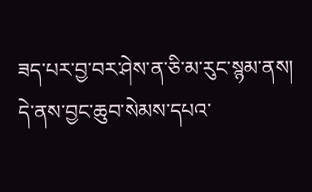ཟད་པར་བྱ་བར་ཤེས་ན་ཅི་མ་རུང་སྙམ་ནས། དེ་ནས་བྱང་ཆུབ་སེམས་དཔའ་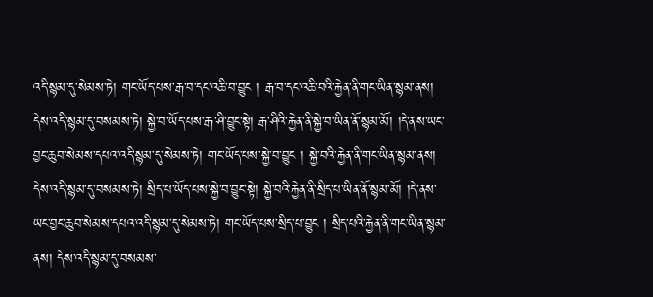འདི་སྙམ་དུ་སེམས་ཏེ། གང་ཡོད་པས་རྒ་བ་དང་འཆི་བ་བྱུང ། རྒ་བ་དང་འཆི་བའི་རྐྱེན་ནི་གང་ཡིན་སྙམ་ནས། དེས་འདི་སྙམ་དུ་བསམས་ཏེ། སྐྱེ་བ་ཡོད་པས་རྒ་ཤི་བྱུང་སྟེ། རྒ་ཤིའི་རྐྱེན་ནི་སྐྱེ་བ་ཡིན་ནོ་སྙམ་མོ། །དེ་ནས་ཡང་བྱང་ཆུབ་སེམས་དཔའ་འདི་སྙམ་དུ་སེམས་ཏེ། གང་ཡོད་པས་སྐྱེ་བ་བྱུང ། སྐྱེ་བའི་རྐྱེན་ནི་གང་ཡིན་སྙམ་ནས། དེས་འདི་སྙམ་དུ་བསམས་ཏེ། སྲིད་པ་ཡོད་པས་སྐྱེ་བ་བྱུང་སྟེ། སྐྱེ་བའི་རྐྱེན་ནི་སྲིད་པ་ཡིན་ནོ་སྙམ་མོ། །དེ་ནས་ཡང་བྱང་ཆུབ་སེམས་དཔའ་འདི་སྙམ་དུ་སེམས་ཏེ། གང་ཡོད་པས་སྲིད་པ་བྱུང ། སྲིད་པའི་རྐྱེན་ནི་གང་ཡིན་སྙམ་ནས། དེས་འདི་སྙམ་དུ་བསམས་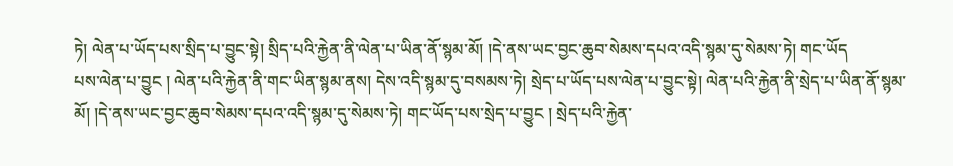ཏེ། ལེན་པ་ཡོད་པས་སྲིད་པ་བྱུང་སྟེ། སྲིད་པའི་རྐྱེན་ནི་ལེན་པ་ཡིན་ནོ་སྙམ་མོ། །དེ་ནས་ཡང་བྱང་ཆུབ་སེམས་དཔའ་འདི་སྙམ་དུ་སེམས་ཏེ། གང་ཡོད
པས་ལེན་པ་བྱུང ། ལེན་པའི་རྐྱེན་ནི་གང་ཡིན་སྙམ་ནས། དེས་འདི་སྙམ་དུ་བསམས་ཏེ། སྲེད་པ་ཡོད་པས་ལེན་པ་བྱུང་སྟེ། ལེན་པའི་རྐྱེན་ནི་སྲེད་པ་ཡིན་ནོ་སྙམ་མོ། །དེ་ནས་ཡང་བྱང་ཆུབ་སེམས་དཔའ་འདི་སྙམ་དུ་སེམས་ཏེ། གང་ཡོད་པས་སྲེད་པ་བྱུང ། སྲེད་པའི་རྐྱེན་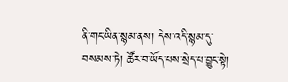ནི་གང་ཡིན་སྙམ་ནས། དེས་འདི་སྙམ་དུ་བསམས་ཏེ། ཚོར་བ་ཡོད་པས་སྲེད་པ་བྱུང་སྟེ།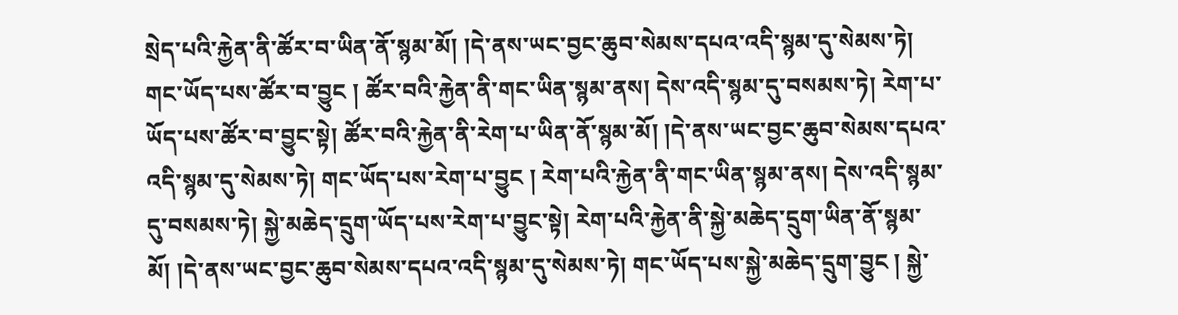སྲེད་པའི་རྐྱེན་ནི་ཚོར་བ་ཡིན་ནོ་སྙམ་མོ། །དེ་ནས་ཡང་བྱང་ཆུབ་སེམས་དཔའ་འདི་སྙམ་དུ་སེམས་ཏེ། གང་ཡོད་པས་ཚོར་བ་བྱུང ། ཚོར་བའི་རྐྱེན་ནི་གང་ཡིན་སྙམ་ནས། དེས་འདི་སྙམ་དུ་བསམས་ཏེ། རེག་པ་ཡོད་པས་ཚོར་བ་བྱུང་སྟེ། ཚོར་བའི་རྐྱེན་ནི་རེག་པ་ཡིན་ནོ་སྙམ་མོ། །དེ་ནས་ཡང་བྱང་ཆུབ་སེམས་དཔའ་འདི་སྙམ་དུ་སེམས་ཏེ། གང་ཡོད་པས་རེག་པ་བྱུང ། རེག་པའི་རྐྱེན་ནི་གང་ཡིན་སྙམ་ནས། དེས་འདི་སྙམ་དུ་བསམས་ཏེ། སྐྱེ་མཆེད་དྲུག་ཡོད་པས་རེག་པ་བྱུང་སྟེ། རེག་པའི་རྐྱེན་ནི་སྐྱེ་མཆེད་དྲུག་ཡིན་ནོ་སྙམ་མོ། །དེ་ནས་ཡང་བྱང་ཆུབ་སེམས་དཔའ་འདི་སྙམ་དུ་སེམས་ཏེ། གང་ཡོད་པས་སྐྱེ་མཆེད་དྲུག་བྱུང ། སྐྱེ་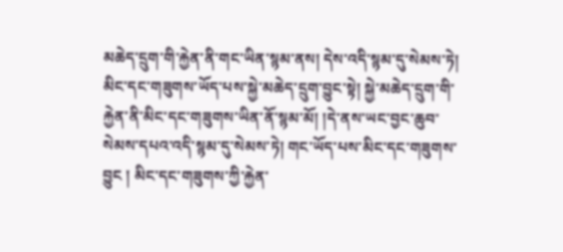མཆེད་དྲུག་གི་རྐྱེན་ནི་གང་ཡིན་སྙམ་ནས། དེས་འདི་སྙམ་དུ་སེམས་ཏེ། མིང་དང་གཟུགས་ཡོད་པས་སྐྱེ་མཆེད་དྲུག་བྱུང་སྟེ། སྐྱེ་མཆེད་དྲུག་གི་རྐྱེན་ནི་མིང་དང་གཟུགས་ཡིན་ནོ་སྙམ་མོ། །དེ་ནས་ཡང་བྱང་ཆུབ་སེམས་དཔའ་འདི་སྙམ་དུ་སེམས་ཏེ། གང་ཡོད་པས་མིང་དང་གཟུགས་བྱུང ། མིང་དང་གཟུགས་ཀྱི་རྐྱེན་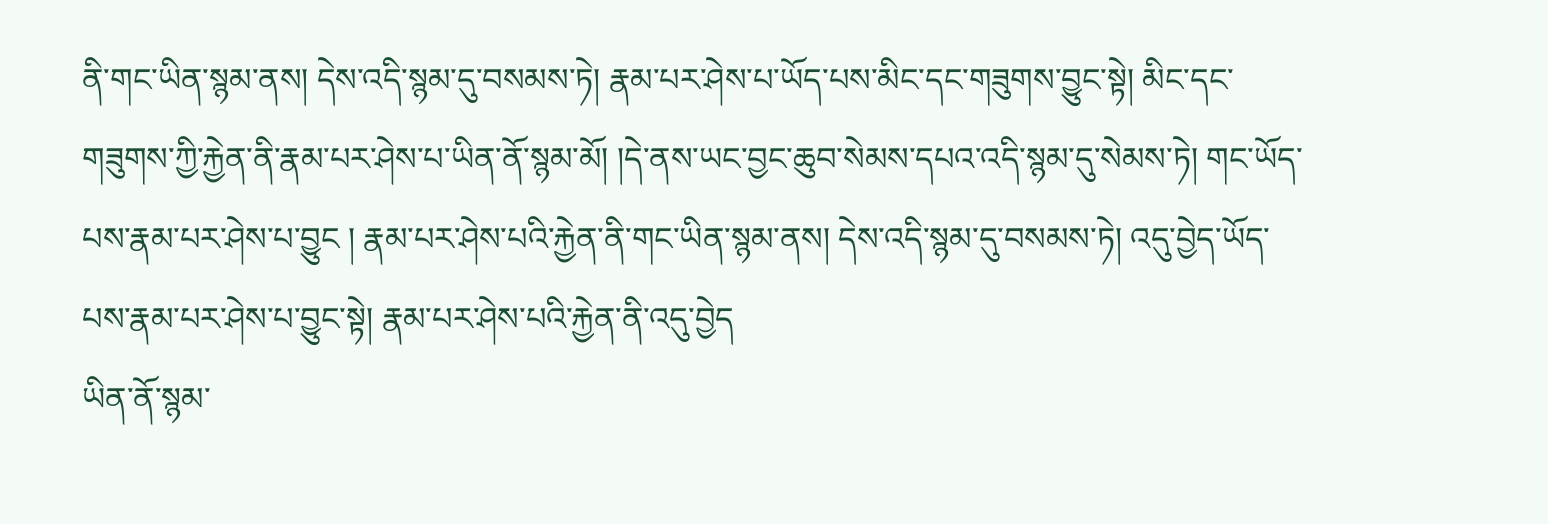ནི་གང་ཡིན་སྙམ་ནས། དེས་འདི་སྙམ་དུ་བསམས་ཏེ། རྣམ་པར་ཤེས་པ་ཡོད་པས་མིང་དང་གཟུགས་བྱུང་སྟེ། མིང་དང་གཟུགས་ཀྱི་རྐྱེན་ནི་རྣམ་པར་ཤེས་པ་ཡིན་ནོ་སྙམ་མོ། །དེ་ནས་ཡང་བྱང་ཆུབ་སེམས་དཔའ་འདི་སྙམ་དུ་སེམས་ཏེ། གང་ཡོད་པས་རྣམ་པར་ཤེས་པ་བྱུང ། རྣམ་པར་ཤེས་པའི་རྐྱེན་ནི་གང་ཡིན་སྙམ་ནས། དེས་འདི་སྙམ་དུ་བསམས་ཏེ། འདུ་བྱེད་ཡོད་པས་རྣམ་པར་ཤེས་པ་བྱུང་སྟེ། རྣམ་པར་ཤེས་པའི་རྐྱེན་ནི་འདུ་བྱེད
ཡིན་ནོ་སྙམ་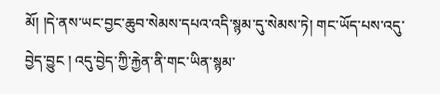མོ། །དེ་ནས་ཡང་བྱང་ཆུབ་སེམས་དཔའ་འདི་སྙམ་དུ་སེམས་ཏེ། གང་ཡོད་པས་འདུ་བྱེད་བྱུང ། འདུ་བྱེད་ཀྱི་རྐྱེན་ནི་གང་ཡིན་སྙམ་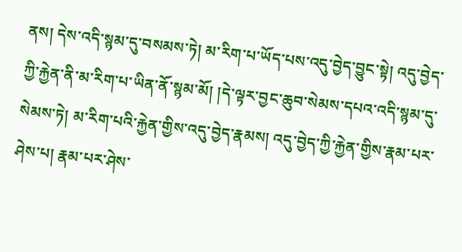ནས། དེས་འདི་སྙམ་དུ་བསམས་ཏེ། མ་རིག་པ་ཡོད་པས་འདུ་བྱེད་བྱུང་སྟེ། འདུ་བྱེད་ཀྱི་རྐྱེན་ནི་མ་རིག་པ་ཡིན་ནོ་སྙམ་མོ། །དེ་ལྟར་བྱང་ཆུབ་སེམས་དཔའ་འདི་སྙམ་དུ་སེམས་ཏེ། མ་རིག་པའི་རྐྱེན་གྱིས་འདུ་བྱེད་རྣམས། འདུ་བྱེད་ཀྱི་རྐྱེན་གྱིས་རྣམ་པར་ཤེས་པ། རྣམ་པར་ཤེས་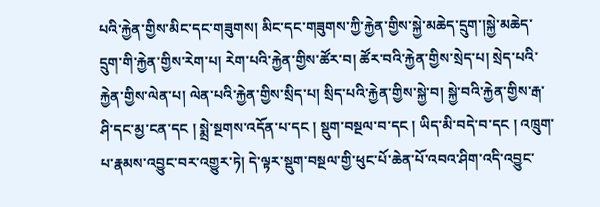པའི་རྐྱེན་གྱིས་མིང་དང་གཟུགས། མིང་དང་གཟུགས་ཀྱི་རྐྱེན་གྱིས་སྐྱེ་མཆེད་དྲུག་།སྐྱེ་མཆེད་དྲུག་གི་རྐྱེན་གྱིས་རེག་པ། རེག་པའི་རྐྱེན་གྱིས་ཚོར་བ། ཚོར་བའི་རྐྱེན་གྱིས་སྲེད་པ། སྲེད་པའི་རྐྱེན་གྱིས་ལེན་པ། ལེན་པའི་རྐྱེན་གྱིས་སྲིད་པ། སྲིད་པའི་རྐྱེན་གྱིས་སྐྱེ་བ། སྐྱེ་བའི་རྐྱེན་གྱིས་རྒ་ཤི་དང་མྱ་ངན་དང ། སྨྲེ་སྔགས་འདོན་པ་དང ། སྡུག་བསྔལ་བ་དང ། ཡིད་མི་བདེ་བ་དང ། འཁྲུག་པ་རྣམས་འབྱུང་བར་འགྱུར་ཏེ། དེ་ལྟར་སྡུག་བསྔལ་གྱི་ཕུང་པོ་ཆེན་པོ་འབའ་ཤིག་འདི་འབྱུང་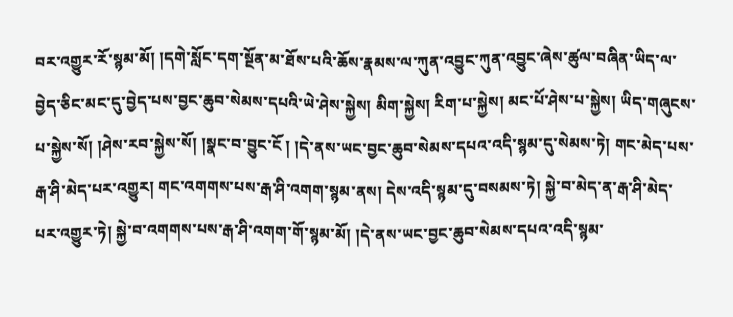བར་འགྱུར་རོ་སྙམ་མོ། །དགེ་སློང་དག་སྔོན་མ་ཐོས་པའི་ཆོས་རྣམས་ལ་ཀུན་འབྱུང་ཀུན་འབྱུང་ཞེས་ཚུལ་བཞིན་ཡིད་ལ་བྱེད་ཅིང་མང་དུ་བྱེད་པས་བྱང་ཆུབ་སེམས་དཔའི་ཡེ་ཤེས་སྐྱེས། མིག་སྐྱེས། རིག་པ་སྐྱེས། མང་པོ་ཤེས་པ་སྐྱེས། ཡིད་གཞུངས་པ་སྐྱེས་སོ། །ཤེས་རབ་སྐྱེས་སོ། །སྣང་བ་བྱུང་ངོ ། །དེ་ནས་ཡང་བྱང་ཆུབ་སེམས་དཔའ་འདི་སྙམ་དུ་སེམས་ཏེ། གང་མེད་པས་རྒ་ཤི་མེད་པར་འགྱུར། གང་འགགས་པས་རྒ་ཤི་འགག་སྙམ་ནས། དེས་འདི་སྙམ་དུ་བསམས་ཏེ། སྐྱེ་བ་མེད་ན་རྒ་ཤི་མེད་པར་འགྱུར་ཏེ། སྐྱེ་བ་འགགས་པས་རྒ་ཤི་འགག་གོ་སྙམ་མོ། །དེ་ནས་ཡང་བྱང་ཆུབ་སེམས་དཔའ་འདི་སྙམ་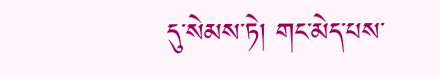དུ་སེམས་ཏེ། གང་མེད་པས་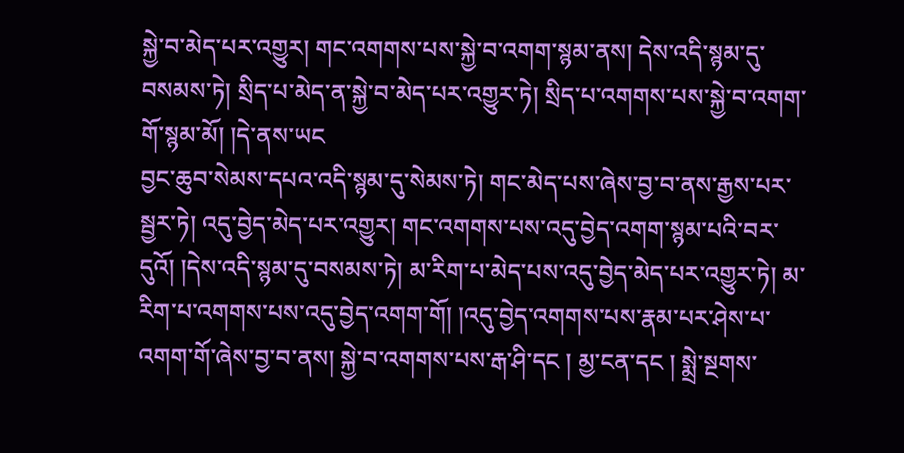སྐྱེ་བ་མེད་པར་འགྱུར། གང་འགགས་པས་སྐྱེ་བ་འགག་སྙམ་ནས། དེས་འདི་སྙམ་དུ་བསམས་ཏེ། སྲིད་པ་མེད་ན་སྐྱེ་བ་མེད་པར་འགྱུར་ཏེ། སྲིད་པ་འགགས་པས་སྐྱེ་བ་འགག་གོ་སྙམ་མོ། །དེ་ནས་ཡང
བྱང་ཆུབ་སེམས་དཔའ་འདི་སྙམ་དུ་སེམས་ཏེ། གང་མེད་པས་ཞེས་བྱ་བ་ནས་རྒྱས་པར་སྦྱར་ཏེ། འདུ་བྱེད་མེད་པར་འགྱུར། གང་འགགས་པས་འདུ་བྱེད་འགག་སྙམ་པའི་བར་དུའོ། །དེས་འདི་སྙམ་དུ་བསམས་ཏེ། མ་རིག་པ་མེད་པས་འདུ་བྱེད་མེད་པར་འགྱུར་ཏེ། མ་རིག་པ་འགགས་པས་འདུ་བྱེད་འགག་གོ། །འདུ་བྱེད་འགགས་པས་རྣམ་པར་ཤེས་པ་འགག་གོ་ཞེས་བྱ་བ་ནས། སྐྱེ་བ་འགགས་པས་རྒ་ཤི་དང ། མྱ་ངན་དང ། སྨྲེ་སྔགས་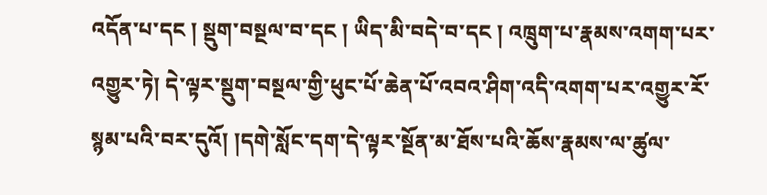འདོན་པ་དང ། སྡུག་བསྔལ་བ་དང ། ཡིད་མི་བདེ་བ་དང ། འཁྲུག་པ་རྣམས་འགག་པར་འགྱུར་ཏེ། དེ་ལྟར་སྡུག་བསྔལ་གྱི་ཕུང་པོ་ཆེན་པོ་འབའ་ཤིག་འདི་འགག་པར་འགྱུར་རོ་སྙམ་པའི་བར་དུའོ། །དགེ་སློང་དག་དེ་ལྟར་སྔོན་མ་ཐོས་པའི་ཆོས་རྣམས་ལ་ཚུལ་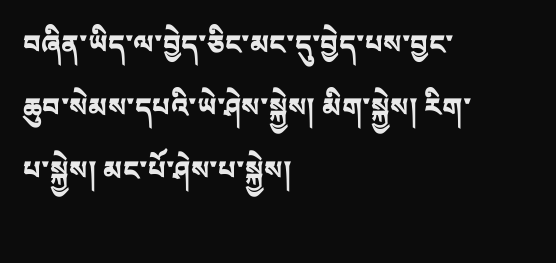བཞིན་ཡིད་ལ་བྱེད་ཅིང་མང་དུ་བྱེད་པས་བྱང་ཆུབ་སེམས་དཔའི་ཡེ་ཤེས་སྐྱེས། མིག་སྐྱེས། རིག་པ་སྐྱེས། མང་པོ་ཤེས་པ་སྐྱེས།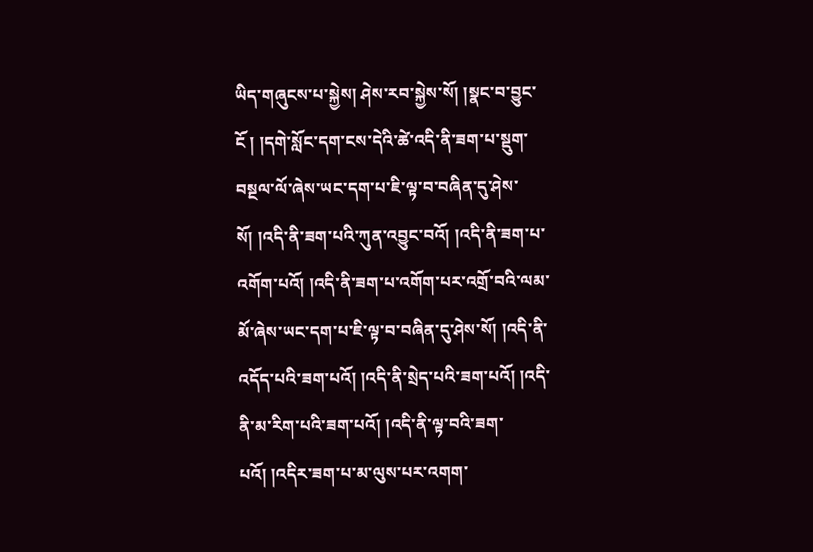ཡིད་གཞུངས་པ་སྐྱེས། ཤེས་རབ་སྐྱེས་སོ། །སྣང་བ་བྱུང་ངོ ། །དགེ་སློང་དག་ངས་དེའི་ཚེ་འདི་ནི་ཟག་པ་སྡུག་བསྔལ་ལོ་ཞེས་ཡང་དག་པ་ཇི་ལྟ་བ་བཞིན་དུ་ཤེས་སོ། །འདི་ནི་ཟག་པའི་ཀུན་འབྱུང་བའོ། །འདི་ནི་ཟག་པ་འགོག་པའོ། །འདི་ནི་ཟག་པ་འགོག་པར་འགྲོ་བའི་ལམ་མོ་ཞེས་ཡང་དག་པ་ཇི་ལྟ་བ་བཞིན་དུ་ཤེས་སོ། །འདི་ནི་འདོད་པའི་ཟག་པའོ། །འདི་ནི་སྲེད་པའི་ཟག་པའོ། །འདི་ནི་མ་རིག་པའི་ཟག་པའོ། །འདི་ནི་ལྟ་བའི་ཟག་པའོ། །འདིར་ཟག་པ་མ་ལུས་པར་འགག་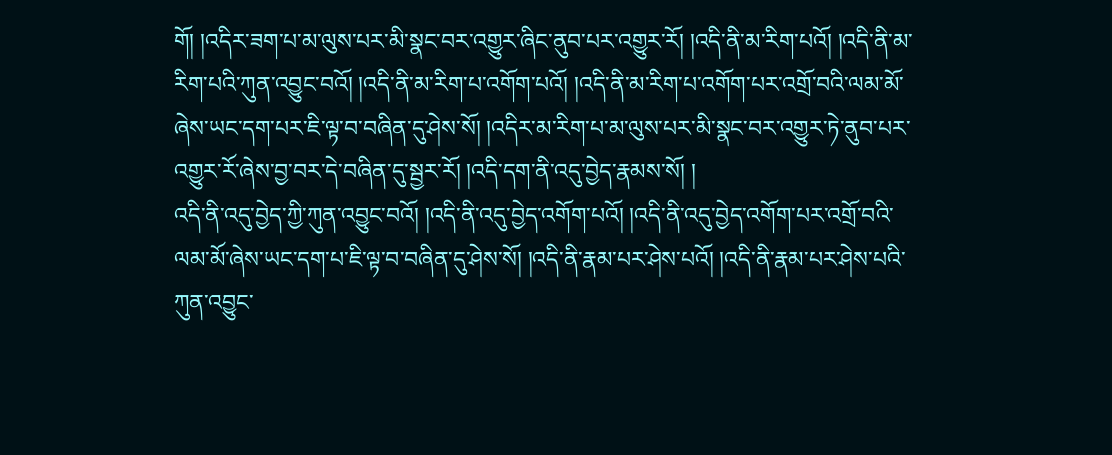གོ། །འདིར་ཟག་པ་མ་ལུས་པར་མི་སྣང་བར་འགྱུར་ཞིང་ནུབ་པར་འགྱུར་རོ། །འདི་ནི་མ་རིག་པའོ། །འདི་ནི་མ་རིག་པའི་ཀུན་འབྱུང་བའོ། །འདི་ནི་མ་རིག་པ་འགོག་པའོ། །འདི་ནི་མ་རིག་པ་འགོག་པར་འགྲོ་བའི་ལམ་མོ་ཞེས་ཡང་དག་པར་ཇི་ལྟ་བ་བཞིན་དུ་ཤེས་སོ། །འདིར་མ་རིག་པ་མ་ལུས་པར་མི་སྣང་བར་འགྱུར་ཏེ་ནུབ་པར་འགྱུར་རོ་ཞེས་བྱ་བར་དེ་བཞིན་དུ་སྦྱར་རོ། །འདི་དག་ནི་འདུ་བྱེད་རྣམས་སོ། །
འདི་ནི་འདུ་བྱེད་ཀྱི་ཀུན་འབྱུང་བའོ། །འདི་ནི་འདུ་བྱེད་འགོག་པའོ། །འདི་ནི་འདུ་བྱེད་འགོག་པར་འགྲོ་བའི་ལམ་མོ་ཞེས་ཡང་དག་པ་ཇི་ལྟ་བ་བཞིན་དུ་ཤེས་སོ། །འདི་ནི་རྣམ་པར་ཤེས་པའོ། །འདི་ནི་རྣམ་པར་ཤེས་པའི་ཀུན་འབྱུང་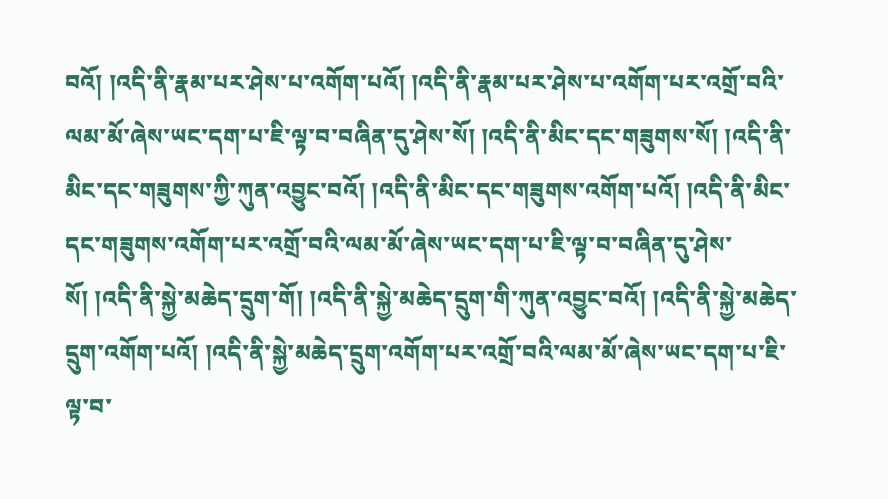བའོ། །འདི་ནི་རྣམ་པར་ཤེས་པ་འགོག་པའོ། །འདི་ནི་རྣམ་པར་ཤེས་པ་འགོག་པར་འགྲོ་བའི་ལམ་མོ་ཞེས་ཡང་དག་པ་ཇི་ལྟ་བ་བཞིན་དུ་ཤེས་སོ། །འདི་ནི་མིང་དང་གཟུགས་སོ། །འདི་ནི་མིང་དང་གཟུགས་ཀྱི་ཀུན་འབྱུང་བའོ། །འདི་ནི་མིང་དང་གཟུགས་འགོག་པའོ། །འདི་ནི་མིང་དང་གཟུགས་འགོག་པར་འགྲོ་བའི་ལམ་མོ་ཞེས་ཡང་དག་པ་ཇི་ལྟ་བ་བཞིན་དུ་ཤེས་སོ། །འདི་ནི་སྐྱེ་མཆེད་དྲུག་གོ། །འདི་ནི་སྐྱེ་མཆེད་དྲུག་གི་ཀུན་འབྱུང་བའོ། །འདི་ནི་སྐྱེ་མཆེད་དྲུག་འགོག་པའོ། །འདི་ནི་སྐྱེ་མཆེད་དྲུག་འགོག་པར་འགྲོ་བའི་ལམ་མོ་ཞེས་ཡང་དག་པ་ཇི་ལྟ་བ་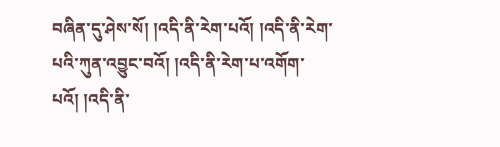བཞིན་དུ་ཤེས་སོ། །འདི་ནི་རེག་པའོ། །འདི་ནི་རེག་པའི་ཀུན་འབྱུང་བའོ། །འདི་ནི་རེག་པ་འགོག་པའོ། །འདི་ནི་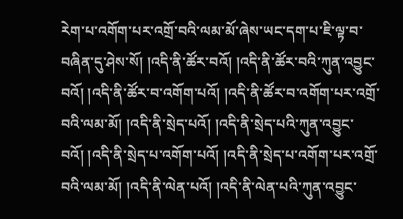རེག་པ་འགོག་པར་འགྲོ་བའི་ལམ་མོ་ཞེས་ཡང་དག་པ་ཇི་ལྟ་བ་བཞིན་དུ་ཤེས་སོ། །འདི་ནི་ཚོར་བའོ། །འདི་ནི་ཚོར་བའི་ཀུན་འབྱུང་བའོ། །འདི་ནི་ཚོར་བ་འགོག་པའོ། །འདི་ནི་ཚོར་བ་འགོག་པར་འགྲོ་བའི་ལམ་མོ། །འདི་ནི་སྲེད་པའོ། །འདི་ནི་སྲེད་པའི་ཀུན་འབྱུང་བའོ། །འདི་ནི་སྲེད་པ་འགོག་པའོ། །འདི་ནི་སྲེད་པ་འགོག་པར་འགྲོ་བའི་ལམ་མོ། །འདི་ནི་ལེན་པའོ། །འདི་ནི་ལེན་པའི་ཀུན་འབྱུང་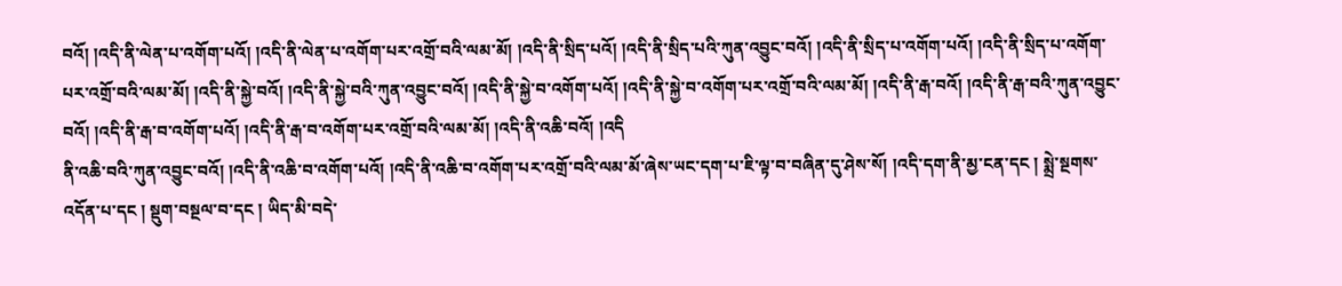བའོ། །འདི་ནི་ལེན་པ་འགོག་པའོ། །འདི་ནི་ལེན་པ་འགོག་པར་འགྲོ་བའི་ལམ་མོ། །འདི་ནི་སྲིད་པའོ། །འདི་ནི་སྲིད་པའི་ཀུན་འབྱུང་བའོ། །འདི་ནི་སྲིད་པ་འགོག་པའོ། །འདི་ནི་སྲིད་པ་འགོག་པར་འགྲོ་བའི་ལམ་མོ། །འདི་ནི་སྐྱེ་བའོ། །འདི་ནི་སྐྱེ་བའི་ཀུན་འབྱུང་བའོ། །འདི་ནི་སྐྱེ་བ་འགོག་པའོ། །འདི་ནི་སྐྱེ་བ་འགོག་པར་འགྲོ་བའི་ལམ་མོ། །འདི་ནི་རྒ་བའོ། །འདི་ནི་རྒ་བའི་ཀུན་འབྱུང་བའོ། །འདི་ནི་རྒ་བ་འགོག་པའོ། །འདི་ནི་རྒ་བ་འགོག་པར་འགྲོ་བའི་ལམ་མོ། །འདི་ནི་འཆི་བའོ། །འདི
ནི་འཆི་བའི་ཀུན་འབྱུང་བའོ། །འདི་ནི་འཆི་བ་འགོག་པའོ། །འདི་ནི་འཆི་བ་འགོག་པར་འགྲོ་བའི་ལམ་མོ་ཞེས་ཡང་དག་པ་ཇི་ལྟ་བ་བཞིན་དུ་ཤེས་སོ། །འདི་དག་ནི་མྱ་ངན་དང ། སྨྲེ་སྔགས་འདོན་པ་དང ། སྡུག་བསྔལ་བ་དང ། ཡིད་མི་བདེ་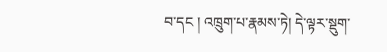བ་དང ། འཁྲུག་པ་རྣམས་ཏེ། དེ་ལྟར་སྡུག་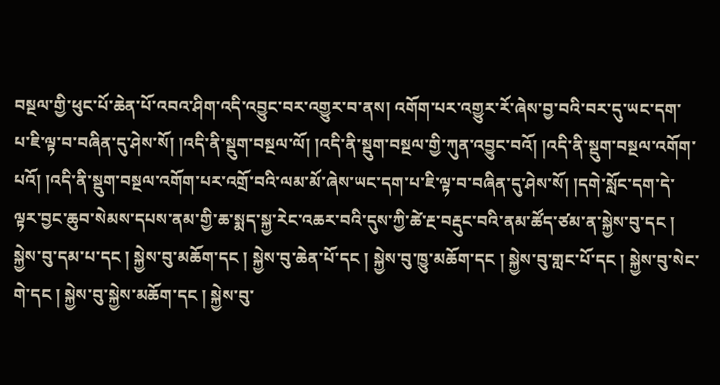བསྔལ་གྱི་ཕུང་པོ་ཆེན་པོ་འབའ་ཤིག་འདི་འབྱུང་བར་འགྱུར་བ་ནས། འགོག་པར་འགྱུར་རོ་ཞེས་བྱ་བའི་བར་དུ་ཡང་དག་པ་ཇི་ལྟ་བ་བཞིན་དུ་ཤེས་སོ། །འདི་ནི་སྡུག་བསྔལ་ལོ། །འདི་ནི་སྡུག་བསྔལ་གྱི་ཀུན་འབྱུང་བའོ། །འདི་ནི་སྡུག་བསྔལ་འགོག་པའོ། །འདི་ནི་སྡུག་བསྔལ་འགོག་པར་འགྲོ་བའི་ལམ་མོ་ཞེས་ཡང་དག་པ་ཇི་ལྟ་བ་བཞིན་དུ་ཤེས་སོ། །དགེ་སློང་དག་དེ་ལྟར་བྱང་ཆུབ་སེམས་དཔས་ནམ་གྱི་ཆ་སྨད་སྐྱ་རེང་འཆར་བའི་དུས་ཀྱི་ཚེ་རྔ་བརྡུང་བའི་ནམ་ཚོད་ཙམ་ན་སྐྱེས་བུ་དང ། སྐྱེས་བུ་དམ་པ་དང ། སྐྱེས་བུ་མཆོག་དང ། སྐྱེས་བུ་ཆེན་པོ་དང ། སྐྱེས་བུ་ཁྱུ་མཆོག་དང ། སྐྱེས་བུ་གླང་པོ་དང ། སྐྱེས་བུ་སེང་གེ་དང ། སྐྱེས་བུ་སྐྱེས་མཆོག་དང ། སྐྱེས་བུ་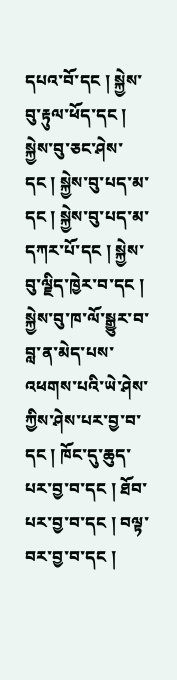དཔའ་བོ་དང ། སྐྱེས་བུ་རྟུལ་ཕོད་དང ། སྐྱེས་བུ་ཅང་ཤེས་དང ། སྐྱེས་བུ་པད་མ་དང ། སྐྱེས་བུ་པད་མ་དཀར་པོ་དང ། སྐྱེས་བུ་ལྗིད་ཁྱེར་བ་དང ། སྐྱེས་བུ་ཁ་ལོ་སྒྱུར་བ་བླ་ན་མེད་པས་འཕགས་པའི་ཡེ་ཤེས་ཀྱིས་ཤེས་པར་བྱ་བ་དང ། ཁོང་དུ་ཆུད་པར་བྱ་བ་དང ། ཐོབ་པར་བྱ་བ་དང ། བལྟ་བར་བྱ་བ་དང །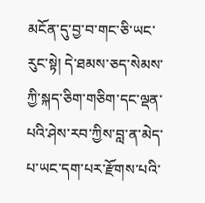མངོན་དུ་བྱ་བ་གང་ཅི་ཡང་རུང་སྟེ། དེ་ཐམས་ཅད་སེམས་ཀྱི་སྐད་ཅིག་གཅིག་དང་ལྡན་པའི་ཤེས་རབ་ཀྱིས་བླ་ན་མེད་པ་ཡང་དག་པར་རྫོགས་པའི་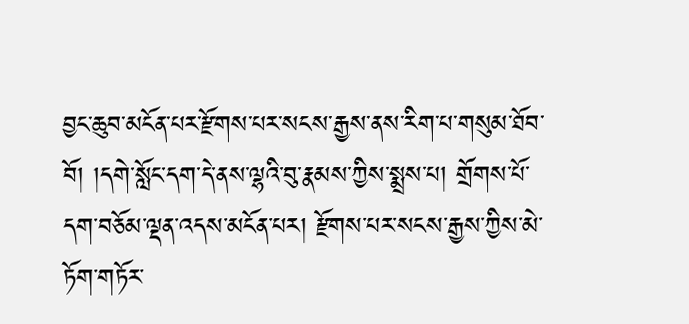བྱང་ཆུབ་མངོན་པར་རྫོགས་པར་སངས་རྒྱས་ནས་རིག་པ་གསུམ་ཐོབ་བོ། །དགེ་སློང་དག་དེ་ནས་ལྷའི་བུ་རྣམས་ཀྱིས་སྨྲས་པ། གྲོགས་པོ་དག་བཅོམ་ལྡན་འདས་མངོན་པར། རྫོགས་པར་སངས་རྒྱས་ཀྱིས་མེ་ཏོག་གཏོར་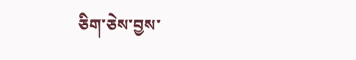ཅིག་ཅེས་བྱས་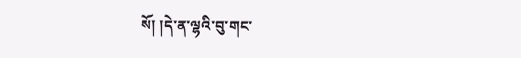སོ། །དེ་ན་ལྷའི་བུ་གང་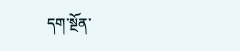དག་སྔོན་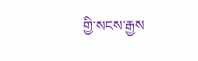གྱི་སངས་རྒྱས